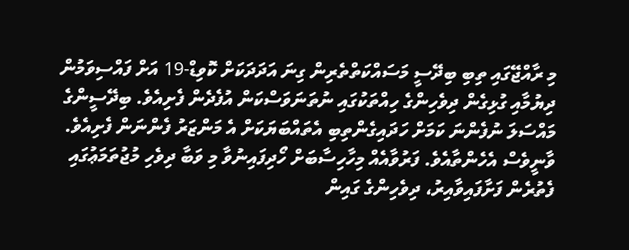މި ރާއްޖޭގައި ތިބި ބިދޭސީ މަސައްކަތްތެރިން ގިނަ އަދަދަކަށް ކޮވިޑް-19 އަށް ފައްސިވަމުން ދިޔުމާއި ގުޅިގެން ދިވެހިންގެ ހިއްތަކުގައި ނުތަނަވަސްކަން އުފެދެން ފެށިއެވެ. ބިދޭސީންގެ މައްސަލަ ނުފެންނަ ކަމަށް ހަދައިގެންތިބި އެތައްބަޔަކަށް އެ މަންޒަރު ފެންނަން ފެށިއެވެ. ވާނީވެސް އެހެންތާއެވެ. ފަރުވާއެއް މިހާހިސާބަށް ހޯދިފައިނުވާ މި ވަބާ ދިވެހި މުޖުތަމަޢުގައި ފެތުރެން ފަށާފައިވާއިރު، ދިވެހިންގެ ގައިން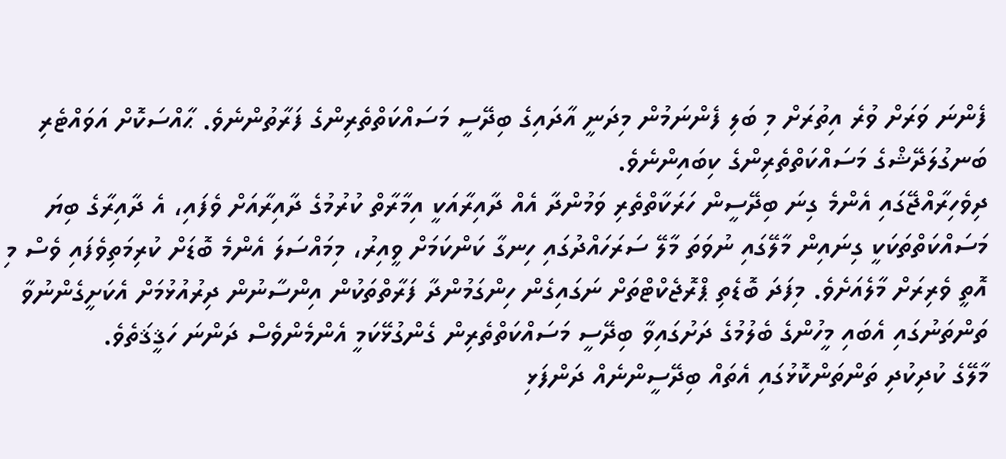ފެންނަ ވަރަށް ވުރެ އިތުރަށް މި ބަލި ފެންނަމުން މިދަނީ އާދައިގެ ބިދޭސީ މަސައްކަތްތެރިންގެ ފަރާތުންނެވެ. ޙާއްސަކޮށް އަވައްޓެރި ބަނގުލަދޭޝްގެ މަސައްކަތްތެރިންގެ ކިބައިންނެވެ.
ދިވެހިރާއްޖޭގައި އެންމެ ގިނަ ބިދޭސީން ހަރަކާތްތެރި ވަމުންދާ އެއް ދާއިރާއަކީ އިމާރާތް ކުރުމުގެ ދާއިރާއަށް ވެފައި، އެ ދާއިރާގެ ބިޔަ މަސައްކަތްތަކަކީ ގިނައިން މާލޭގައި ނުވަތަ މާލޭ ސަރަހައްދުގައި ހިނގާ ކަންކަމަށް ވީއިރު، މިމައްސަލަ އެންމެ ބޮޑަށް ކުރިމަތިވެފައި ވެސް މި އޮތީ ވެރިރަށް މާލެއަށެވެ. މިފަދަ ބޮޑެތި ޕްރޮޖެކްޓްތަށް ނަގައިގެން ހިންގަމުންދާ ފަރާތްތަކުން އިންސާނުން ދިރުއުޅުމަށް އެކަށީގެންނުވާ ތަންތަނުގައި އެބައި މީހުންގެ ބެލުމުގެ ދަށުގައިވާ ބިދޭސީ މަސައްކަތްތެރިން ގެންގުޅޭކަމީ އެންމެންވެސް ދަންނަ ހަޤީޤަތެވެ.
މާލޭގެ ކުދިކުދި ތަންތަންކޮޅުގައި އެތައް ބިދޭސީންނެއް ދަންފަޅި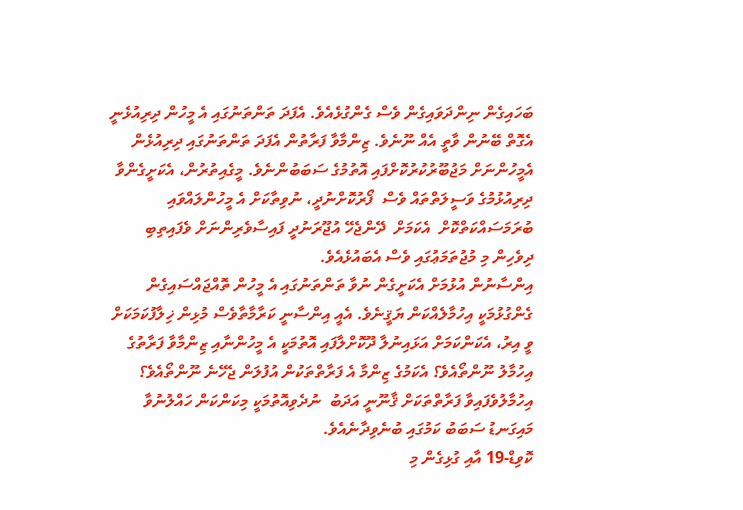ބަހައިގެން ނިންދަވައިގެން ވެސް ގެންގުޅެއެވެ. އެފަދަ ތަންތަނުގައި އެ މީހުން ދިރިއުޅެނީ އެގޮތް ބޭނުން ވާތީ އެއް ނޫނެވެ. ޒިންމާވާ ފަރާތުން އެފަދަ ތަންތަނުގައި ދިރިއުޅެން އެމީހުންނަށް މަޖުބޫރުކުރުކޮށްފައި އޮތުމުގެ ސަބަބުންނެވެ. މީގެއިތުރުން، އެކަށީގެންވާ ދިރިއުޅުމުގެ ވަސީލަތްތައް ވެސް  ފޯރުކޮށްނުދީ، ނުވިތާކަށް އެ މީހުންލައްވައި ބުރަމަސައްކަތްކޮށް  އެކަމަށް  ދޭންޖެހޭ އުޖޫރަނުދީ ފައިސާވެރިންނަށް ވެފައިތިބި ދިވެހިން މި މުޖުތަމަޢުގައި ވެސް އެބައުޅެއެވެ.
އިންސާނުން އުޅުމަށް އެކަށީގެން ނުވާ ތަންތަނުގައި އެ މީހުން ތޮއްޖައްސައިގެން ގެންގުޅުމަކީ އިހުމާލެއްކަން ޔަޤީނެވެ. އެއީ އިންސާނީ ކަރާމާތާވެސް މުޅިން ޚިލާފުކަމަކަށް ވީ އިރު، އެކަންކަމަށް އަޅައިނުލާ ދޫކޮށްލާފައި އޮތުމަކީ އެ މީހުންނާއި ޒިންމާވާ ފަރާތުގެ އިހުމާލު ނޫންތޯއެވެ؟ އެކަމުގެ ޒިންމާ އެ ފަރާތްތަކުން އުފުލަން ޖެހޭނެ ނޫންތޯއެވެ؟ އިހުމާލުވެފައިވާ ފަރާތްތަކަށް ޤާނޫނީ އަދަބު  ނުދެވިއޮތުމަކީ މިކަންކަން ހައްލުނުވާ މައިގަނޑު ސަބަބު ކަމުގައި ބުނެވިދާނެއެވެ.
ކޮވިޑް-19 އާއި ގުޅިގެން މި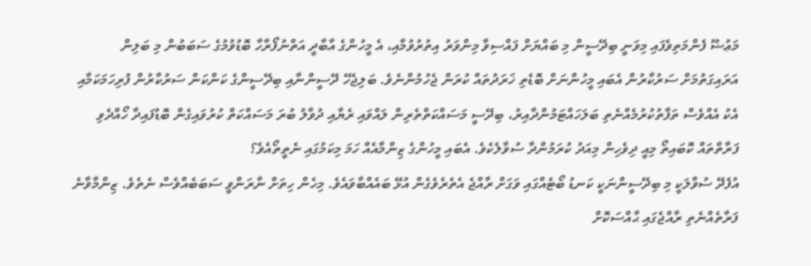މަޢުޟޫ ފެންމަތިވެފައި މިވަނީ ބިދޭސީން މި ބައްޔަށް ފައްސިވާ މިންވަރު އިތުރުވުމާއި، އެ މީހުންގެ އާބާދީ އަތްނުފޯރާހާ ބޮޑުވުމުގެ ސަބަބުން މި ބަލިން އަރައިގަތުމަށް ސަރުކާރުން އެބައި މީހުންނަށް ބޮޑެތި ޚަރަދުތައް ކުރަން ޖެހުމުންނެވެ. ބަލިޖެހޭ ދޭސީންނާއި ބިދޭސީންގެ ކަންކަން ސަރުކާރުން ފުރިހަމަކަމާއި އެކު އެއްވެސް ތަފާތުކުރުމެއްނެތި ބަލަހައްޓަމުންދާއިރު، ބިދޭސީ މަސައްކަތްތެރިން ލައްވައި ރެޔާއި ދުވާލު ބުރަ މަސައްކަތް ކުރުވައިގެން ބޮޑުފައިދާ ހޯއްދެވި ފަރާތްތައް ކޮބައިތޯ މިއީ ދިވެހިން މިއަދު ކުރަމުންދާ ސުވާލެކެވެ. އެބައި މީހުންގެ ޒިންމާއެއް ހަމަ މިކަމުގައި ނެތީތޯއެވެ؟
އުފެދޭ ސުވާލަކީ މި ބިދޭސީންނަކީ ކަނޑު ބޯޓެއްގައި ވަގަށް ރާއްޖެ އެތެރެވެގެން އުޅޭ ބައެއްބާވައެވެ. މިހެން ހިތަށް ނާރަންވީ ސަބަބެއްވެސް ނެތެވެ. ޒިންމާވާނެ ފަރާތެއްނެތި ރާއްޖެގައި ޙާއްސަކޮށް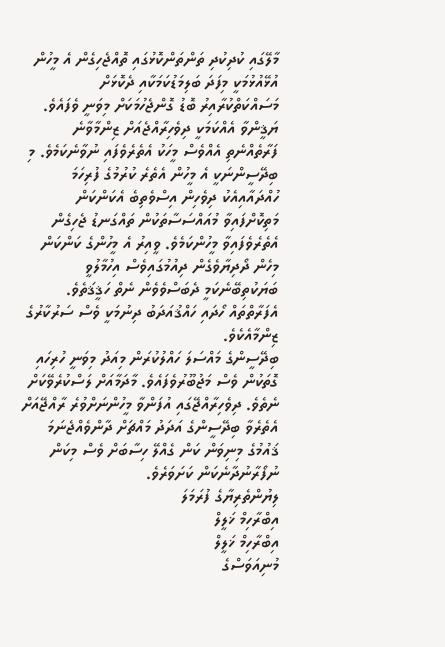މާލޭގައި ކުދިކުދި ތަންތަންކޮޅުގައި ތޮއްޖެހިގެން އެ މީހުން އުޅޭއުޅުމަކީ މިފަދަ ބަލިމަޑުކަމަކާއި ދެކޮޅަށް މަސައްކަތްކުރާއިރު ބޮޑު ގޮންޖެހުމަކަށް މިވަނީ ވެފައެވެ. ޔަޤީންވާ އެއްކަމަކީ ދިވެހިރާއްޖެއަށް ޒިންމާވާނެ ފަރާތެއްނެތި އެއްވެސް މީހަކު އެތެރެވެފައި ނުވާނެކަމެވެ. މި ބިދޭސީންނަކީ އެ މީހުން އެތެރެ ކުރުމުގެ ފުރިހަމަ ހުއްދައާއިއެކު ދިވެހިން އިސްވެތިބެ އެކަންކަން މަތިކޮށްފައިވާ މުއައްސަސާތަކުން ތައްގަނޑު ޖެހިގެން އެތެރެވެފައިވާ މީހުންކަމެވެ. ވީއިރު އެ މީހުންގެ ކަންކަން މިހެން ދޯދިޔާވެގެން ދިއުމުގައިވެސް އިހުމާލުވީ ބަޔަކުތިބޭނެކަމީ ދެބަސްވެވެން ނެތް ހަޤީޤަތެވެ. އެފަރާތްތައް ހޯދައި ހައްޤުއަދަބު ދިނުމަކީ ވެސް ސަރުކާރުގެ ޒިންމާއެކެވެ.
ބިދޭސީންގެ މައްސަލަ ހައްލުކުރަން މިއަދު މިވަނީ ހުރިހައި ގޮތަކުން ވެސް މަޖުބޫރުވެފައެވެ. މާދަމާއަށް ލަސްކުރެވޭކަށް ނެތެވެ. ދިވެހިރާއްޖޭގައި އުފަންވާ މީހުންނަށްވުރެ ރާއްޖޭއަށް އެތެރެވާ ބިދޭސީންގެ އަދަދު މައްޗަށް ދާންވެއްޖެނަމަ ޤައުމުގެ މިނިވަން ކަން ގެއްލޭ ހިސާބަށް ވެސް މިކަން ނުފޯރާނުދާނެކަން ކަށަވަރެވެ.
ލިޔުންތެރިޔާގެ ފުރަމަލަ
އިބްރާހިމް ޚަލީލް
އިބްރާހިމް ޚަލީލް
މުނިއަވަސްގެ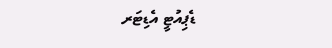ޑެޕިއުޓީ އެޑިޓަރ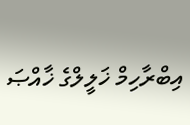އިބްރާހިމް ޚަލީލްގެ ޚާއްޞަ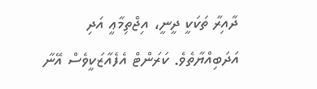ދާއިރާ ތަކަކީ ދީނީ، އިޖްތިމާޢީ އަދި އަދަބިއްޔާތެވެ. ކަރަންޓް އެފެއާޒަކީވެސް އޭނާ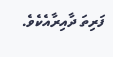ފަރިތަ ދާއިރާއެކެވެ.